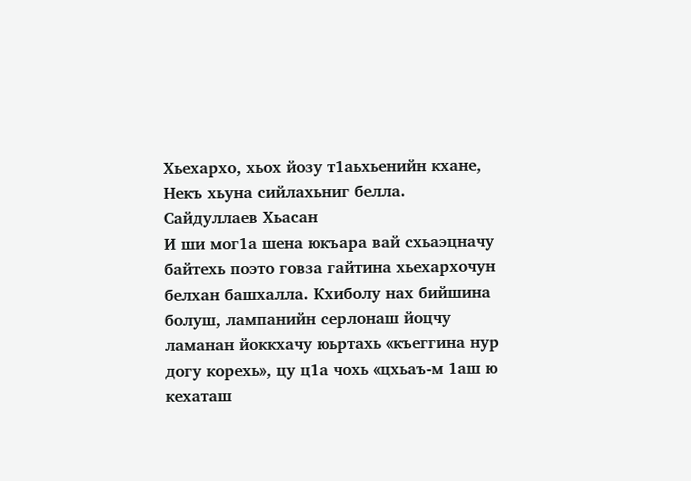Хьехархо, хьох йозу т1аьхьенийн кхане,
Некъ хьуна сийлахьниг белла.
Сайдуллаев Хьасан
И ши мог1а шена юкъара вай схьаэцначу байтехь поэто говза гайтина хьехархочун белхан башхалла. Кхиболу нах бийшина болуш, лампанийн серлонаш йоцчу ламанан йоккхачу юьртахь «къеггина нур догу корехь», цу ц1а чохь «цхьаъ-м 1аш ю кехаташ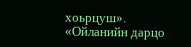хоьрцуш». «Ойланийн дарцо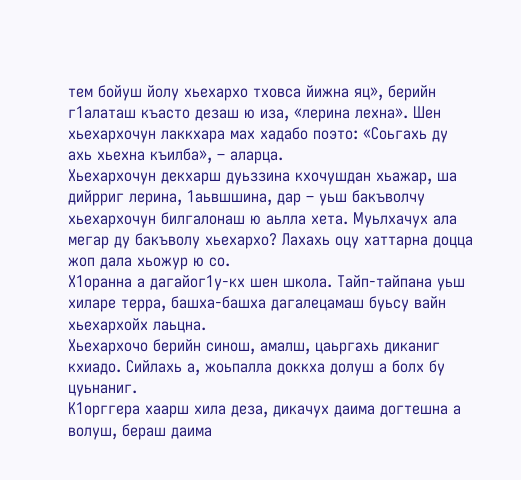тем бойуш йолу хьехархо тховса йижна яц», берийн г1алаташ къасто дезаш ю иза, «лерина лехна». Шен хьехархочун лаккхара мах хадабо поэто: «Соьгахь ду ахь хьехна къилба», – аларца.
Хьехархочун декхарш дуьззина кхочушдан хьажар, ша дийрриг лерина, 1аьвшшина, дар – уьш бакъволчу хьехархочун билгалонаш ю аьлла хета. Муьлхачух ала мегар ду бакъволу хьехархо? Лахахь оцу хаттарна доцца жоп дала хьожур ю со.
Х1оранна а дагайог1у-кх шен школа. Тайп-тайпана уьш хиларе терра, башха-башха дагалецамаш буьсу вайн хьехархойх лаьцна.
Хьехархочо берийн синош, амалш, цаьргахь диканиг кхиадо. Сийлахь а, жоьпалла доккха долуш а болх бу цуьнаниг.
К1орггера хаарш хила деза, дикачух даима догтешна а волуш, бераш даима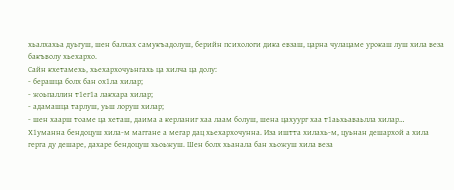хьалхахьа дуьгуш, шен балхах самукъадолуш, берийн психологи дика евзаш, царна чулацаме урокаш луш хила веза бакъволу хьехархо.
Сайн кхетамехь, хьехархочуьнгахь ца хилча ца долу:
- берашца болх бан ох1ла хилар;
- жоьпаллин т1ег1а лакхара хилар;
- адамашца тарлуш, уьш лоруш хилар;
- шен хаарш тоаме ца хеташ, даима а керланиг хаа лаам болуш, шена цахуург хаа т1аьхьаваьлла хилар…
Х1уманна бендоцуш хила-м маггане а мегар дац хьехархочунна. Иза иштта хилахь-м, цуьнан дешархой а хила герга ду дешаре, дахаре бендоцуш хьоьжуш. Шен болх хьанала бан хьожуш хила веза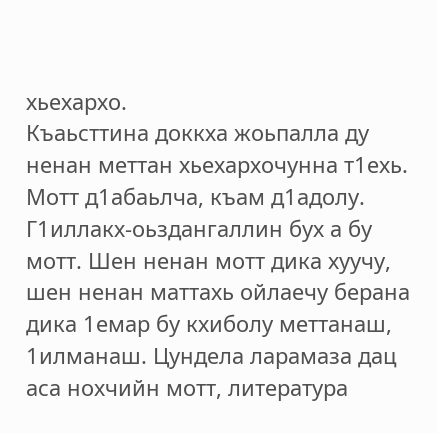хьехархо.
Къаьсттина доккха жоьпалла ду ненан меттан хьехархочунна т1ехь. Мотт д1абаьлча, къам д1адолу. Г1иллакх-оьздангаллин бух а бу мотт. Шен ненан мотт дика хуучу, шен ненан маттахь ойлаечу берана дика 1емар бу кхиболу меттанаш, 1илманаш. Цундела ларамаза дац аса нохчийн мотт, литература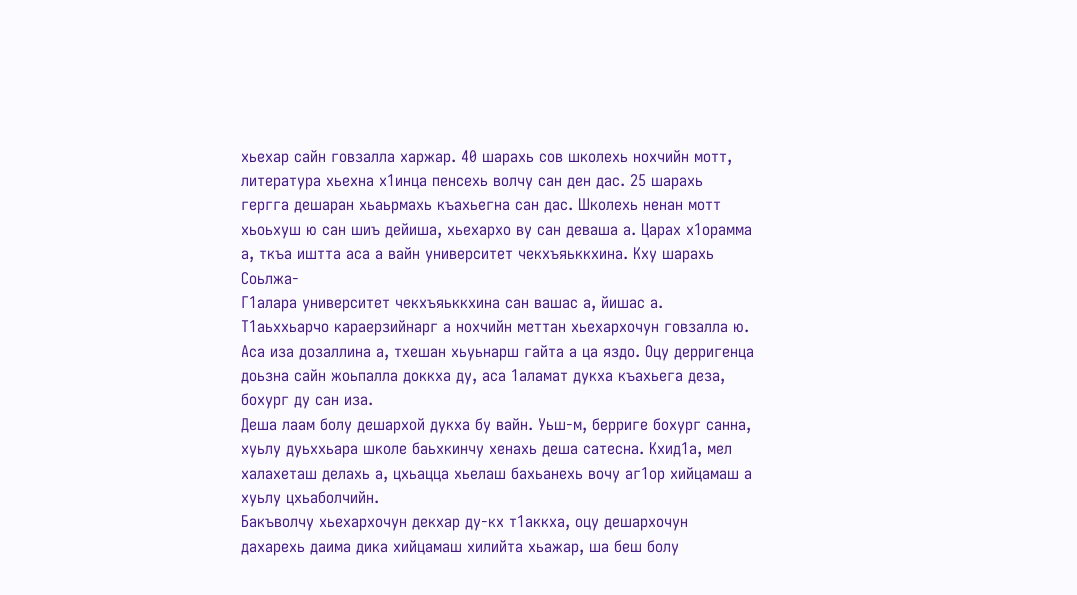хьехар сайн говзалла харжар. 40 шарахь сов школехь нохчийн мотт, литература хьехна х1инца пенсехь волчу сан ден дас. 25 шарахь гергга дешаран хьаьрмахь къахьегна сан дас. Школехь ненан мотт хьоьхуш ю сан шиъ дейиша, хьехархо ву сан деваша а. Царах х1орамма а, ткъа иштта аса а вайн университет чекхъяьккхина. Кху шарахь Соьлжа-
Г1алара университет чекхъяьккхина сан вашас а, йишас а. Т1аьххьарчо караерзийнарг а нохчийн меттан хьехархочун говзалла ю. Аса иза дозаллина а, тхешан хьуьнарш гайта а ца яздо. Оцу дерригенца доьзна сайн жоьпалла доккха ду, аса 1аламат дукха къахьега деза, бохург ду сан иза.
Деша лаам болу дешархой дукха бу вайн. Уьш-м, берриге бохург санна, хуьлу дуьххьара школе баьхкинчу хенахь деша сатесна. Кхид1а, мел халахеташ делахь а, цхьацца хьелаш бахьанехь вочу аг1ор хийцамаш а хуьлу цхьаболчийн.
Бакъволчу хьехархочун декхар ду-кх т1аккха, оцу дешархочун дахарехь даима дика хийцамаш хилийта хьажар, ша беш болу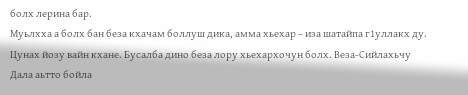болх лерина бар.
Муьлхха а болх бан беза кхачам боллуш дика, амма хьехар – иза шатайпа г1уллакх ду. Цунах йозу вайн кхане. Бусалба дино беза лору хьехархочун болх. Веза-Сийлахьчу Дала аьтто бойла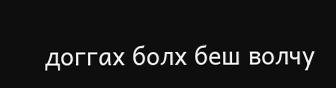доггах болх беш волчу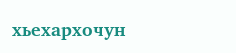хьехархочун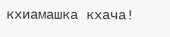кхиамашка кхача!